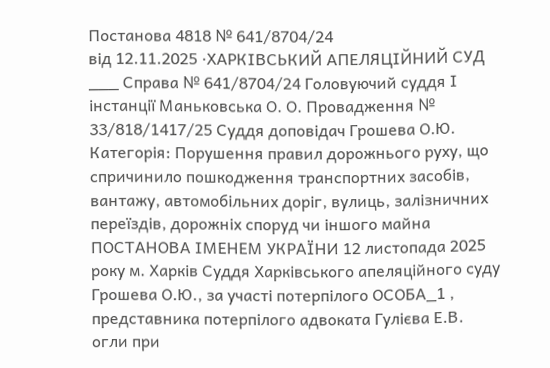Постанова 4818 № 641/8704/24
від 12.11.2025 ·ХАРКІВСЬКИЙ АПЕЛЯЦІЙНИЙ СУД ___ Справа № 641/8704/24 Головуючий суддя І інстанції Маньковська О. О. Провадження № 33/818/1417/25 Суддя доповідач Грошева О.Ю. Категорія: Порушення правил дорожнього руху, що спричинило пошкодження транспортних засобів, вантажу, автомобільних доріг, вулиць, залізничних переїздів, дорожніх споруд чи іншого майна ПОСТАНОВА ІМЕНЕМ УКРАЇНИ 12 листопада 2025 року м. Харків Суддя Харківського апеляційного суду Грошева О.Ю., за участі потерпілого ОСОБА_1 , представника потерпілого адвоката Гулієва Е.В. огли при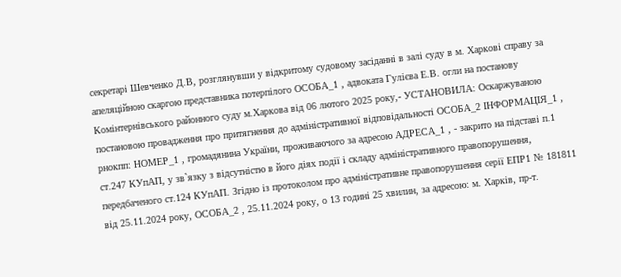секретарі Шевченко Д.В, розглянувши у відкритому судовому засіданні в залі суду в м. Харкові справу за апеляційною скаргою представника потерпілого ОСОБА_1 , адвоката Гулієва Е.В. огли на постанову Комінтернівського районного суду м.Харкова від 06 лютого 2025 року,- УСТАНОВИЛА: Оскаржуваною постановою провадження про притягнення до адміністративної відповідальності ОСОБА_2 ІНФОРМАЦІЯ_1 , рнокпп: НОМЕР_1 , громадянина України, проживаючого за адресою АДРЕСА_1 , - закрито на підставі п.1 ст.247 КУпАП, у зв`язку з відсутністю в його діях події і складу адміністративного правопорушення, передбаченого ст.124 КУпАП. Згідно із протоколом про адміністративне правопорушення серії ЕПР1 № 181811 від 25.11.2024 року, ОСОБА_2 , 25.11.2024 року, о 13 годині 25 хвилин, за адресою: м. Харків, пр-т.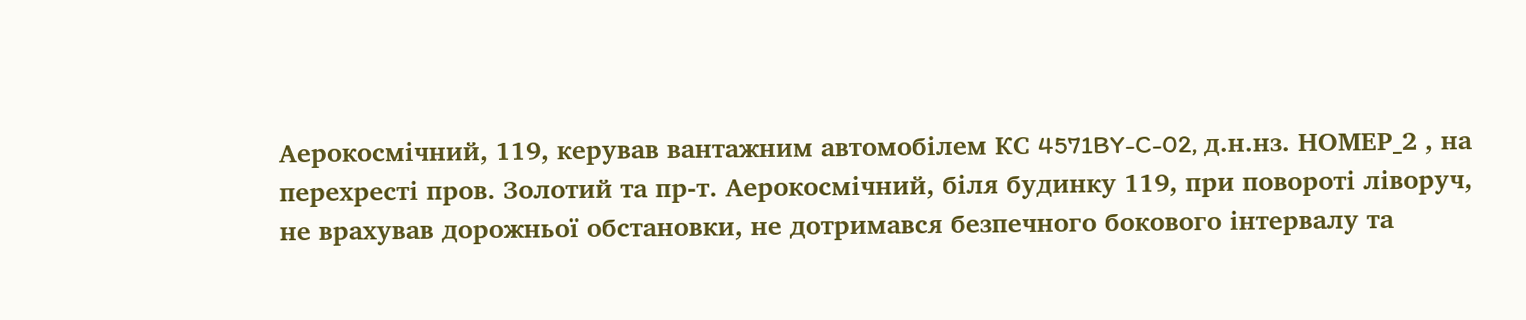Аерокосмічний, 119, керував вантажним автомобілем КС 4571BY-C-02, д.н.нз. НОМЕР_2 , на перехресті пров. Золотий та пр-т. Аерокосмічний, біля будинку 119, при повороті ліворуч, не врахував дорожньої обстановки, не дотримався безпечного бокового інтервалу та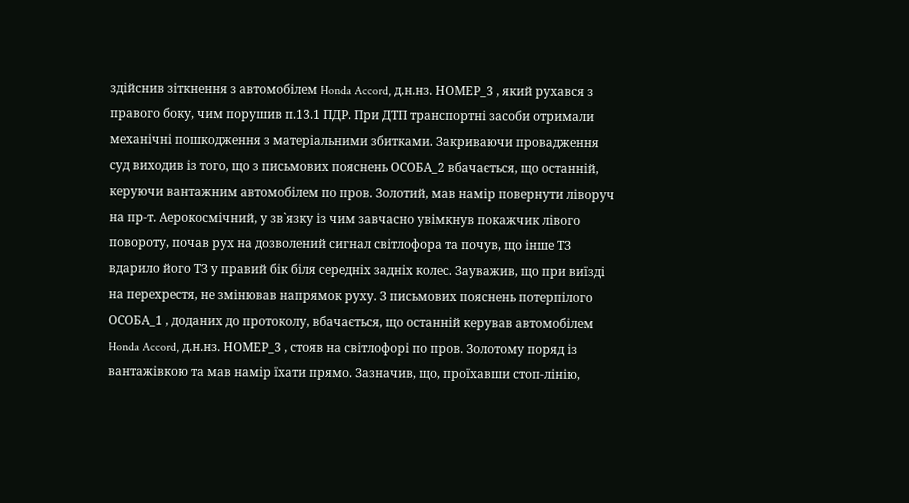здійснив зіткнення з автомобілем Honda Accord, д.н.нз. НОМЕР_3 , який рухався з правого боку, чим порушив п.13.1 ПДР. При ДТП транспортні засоби отримали механічні пошкодження з матеріальними збитками. Закриваючи провадження суд виходив із того, що з письмових пояснень ОСОБА_2 вбачається, що останній, керуючи вантажним автомобілем по пров. Золотий, мав намір повернути ліворуч на пр-т. Аерокосмічний, у зв`язку із чим завчасно увімкнув покажчик лівого повороту, почав рух на дозволений сигнал світлофора та почув, що інше ТЗ вдарило його ТЗ у правий бік біля середніх задніх колес. Зауважив, що при виїзді на перехрестя, не змінював напрямок руху. З письмових пояснень потерпілого ОСОБА_1 , доданих до протоколу, вбачається, що останній керував автомобілем Honda Accord, д.н.нз. НОМЕР_3 , стояв на світлофорі по пров. Золотому поряд із вантажівкою та мав намір їхати прямо. Зазначив, що, проїхавши стоп-лінію,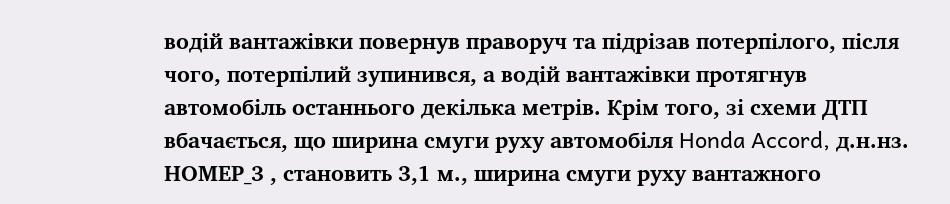водій вантажівки повернув праворуч та підрізав потерпілого, після чого, потерпілий зупинився, а водій вантажівки протягнув автомобіль останнього декілька метрів. Крім того, зі схеми ДТП вбачається, що ширина смуги руху автомобіля Honda Accord, д.н.нз. НОМЕР_3 , становить 3,1 м., ширина смуги руху вантажного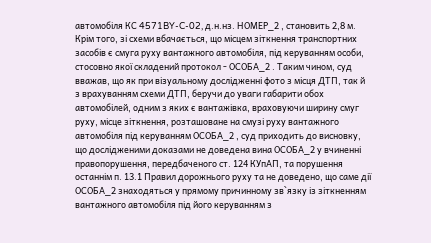автомобіля КС 4571BY-C-02, д.н.нз. НОМЕР_2 , становить 2,8 м. Крім того, зі схеми вбачається, що місцем зіткнення транспортних засобів є смуга руху вантажного автомобіля, під керуванням особи, стосовно якої складений протокол - ОСОБА_2 . Таким чином, суд вважав, що як при візуальному дослідженні фото з місця ДТП, так й з врахуванням схеми ДТП, беручи до уваги габарити обох автомобілей, одним з яких є вантажівка, враховуючи ширину смуг руху, місце зіткнення, розташоване на смузі руху вантажного автомобіля під керуванням ОСОБА_2 , суд приходить до висновку, що дослідженими доказами не доведена вина ОСОБА_2 у вчиненні правопорушення, передбаченого ст. 124 КУпАП, та порушення останнім п. 13.1 Правил дорожнього руху та не доведено, що саме дії ОСОБА_2 знаходяться у прямому причинному зв`язку із зіткненням вантажного автомобіля під його керуванням з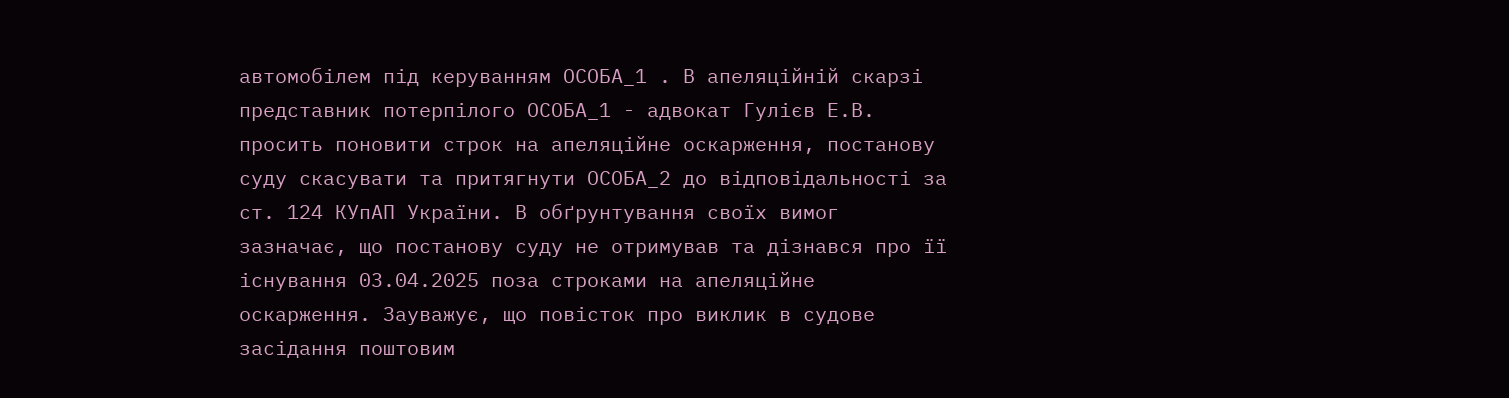автомобілем під керуванням ОСОБА_1 . В апеляційній скарзі представник потерпілого ОСОБА_1 - адвокат Гулієв Е.В. просить поновити строк на апеляційне оскарження, постанову суду скасувати та притягнути ОСОБА_2 до відповідальності за ст. 124 КУпАП України. В обґрунтування своїх вимог зазначає, що постанову суду не отримував та дізнався про її існування 03.04.2025 поза строками на апеляційне оскарження. Зауважує, що повісток про виклик в судове засідання поштовим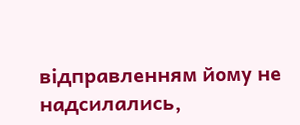відправленням йому не надсилались,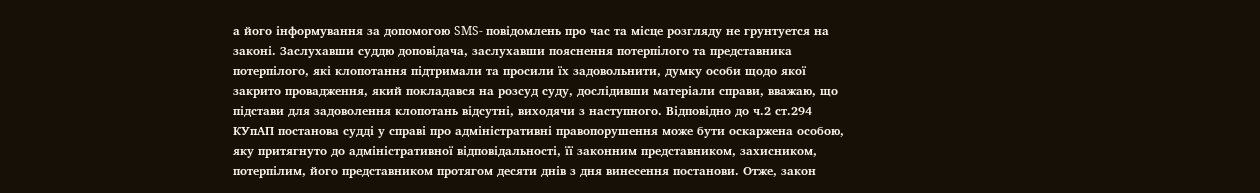а його інформування за допомогою SMS- повідомлень про час та місце розгляду не грунтуется на законі. Заслухавши суддю доповідача, заслухавши пояснення потерпілого та представника потерпілого, які клопотання підтримали та просили їх задовольнити, думку особи щодо якої закрито провадження, який покладався на розсуд суду, дослідивши матеріали справи, вважаю, що підстави для задоволення клопотань відсутні, виходячи з наступного. Відповідно до ч.2 ст.294 КУпАП постанова судді у справі про адміністративні правопорушення може бути оскаржена особою, яку притягнуто до адміністративної відповідальності, її законним представником, захисником, потерпілим, його представником протягом десяти днів з дня винесення постанови. Отже, закон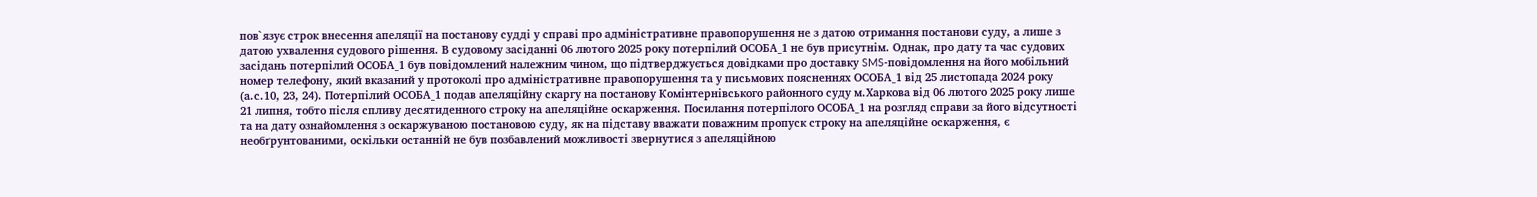пов`язує строк внесення апеляції на постанову судді у справі про адміністративне правопорушення не з датою отримання постанови суду, а лише з датою ухвалення судового рішення. В судовому засіданні 06 лютого 2025 року потерпілий ОСОБА_1 не був присутнім. Однак, про дату та час судових засідань потерпілий ОСОБА_1 був повідомлений належним чином, що підтверджується довідками про доставку SMS-повідомлення на його мобільний номер телефону, який вказаний у протоколі про адміністративне правопорушення та у письмових поясненнях ОСОБА_1 від 25 листопада 2024 року (а.с.10, 23, 24). Потерпілий ОСОБА_1 подав апеляційну скаргу на постанову Комінтернівського районного суду м.Харкова від 06 лютого 2025 року лише 21 липня, тобто після спливу десятиденного строку на апеляційне оскарження. Посилання потерпілого ОСОБА_1 на розгляд справи за його відсутності та на дату ознайомлення з оскаржуваною постановою суду, як на підставу вважати поважним пропуск строку на апеляційне оскарження, є необґрунтованими, оскільки останній не був позбавлений можливості звернутися з апеляційною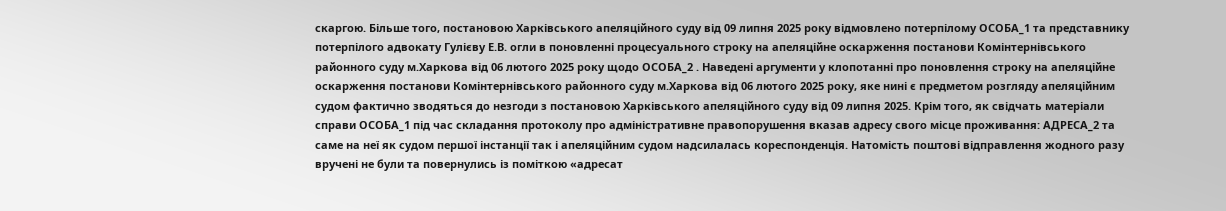скаргою. Більше того, постановою Харківського апеляційного суду від 09 липня 2025 року відмовлено потерпілому ОСОБА_1 та представнику потерпілого адвокату Гулієву Е.В. огли в поновленні процесуального строку на апеляційне оскарження постанови Комінтернівського районного суду м.Харкова від 06 лютого 2025 року щодо ОСОБА_2 . Наведені аргументи у клопотанні про поновлення строку на апеляційне оскарження постанови Комінтернівського районного суду м.Харкова від 06 лютого 2025 року, яке нині є предметом розгляду апеляційним судом фактично зводяться до незгоди з постановою Харківського апеляційного суду від 09 липня 2025. Крім того, як свідчать матеріали справи ОСОБА_1 під час складання протоколу про адміністративне правопорушення вказав адресу свого місце проживання: АДРЕСА_2 та саме на неї як судом першої інстанції так і апеляційним судом надсилалась кореспонденція. Натомість поштові відправлення жодного разу вручені не були та повернулись із поміткою «адресат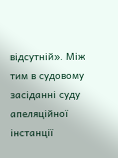відсутній». Між тим в судовому засіданні суду апеляційної інстанції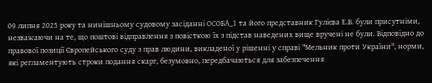09 липня 2025 року та нинішньому судовому засіданні ОСОБА_1 та його представник Гулієва Е.В. були присутніми, незважаючи на те, що поштові відправлення з повісткою їх з підстав наведених вище вручені не були. Відповідно до правової позиції Європейського суду з прав людини, викладеної у рішенні у справі "Мельник проти України", норми, які регламентують строки подання скарг, безумовно, передбачаються для забезпечення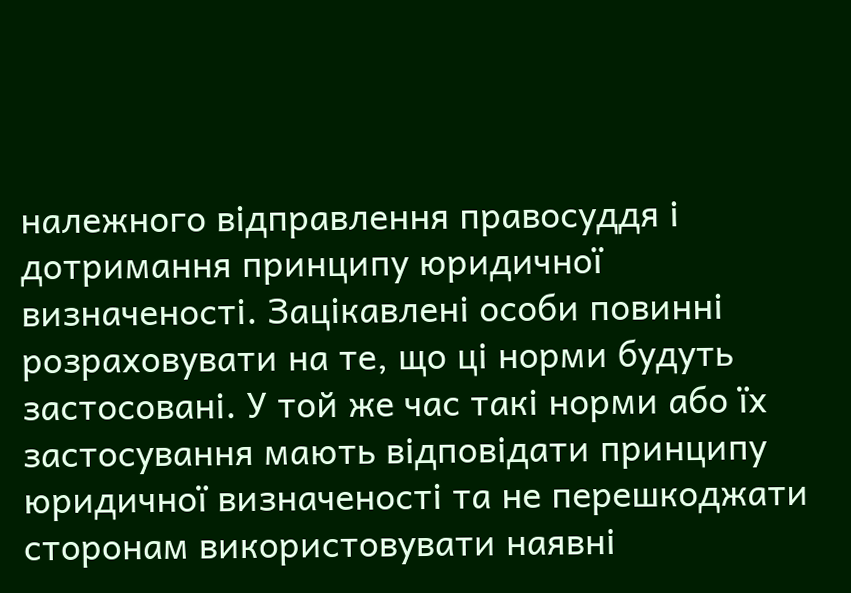належного відправлення правосуддя і дотримання принципу юридичної визначеності. Зацікавлені особи повинні розраховувати на те, що ці норми будуть застосовані. У той же час такі норми або їх застосування мають відповідати принципу юридичної визначеності та не перешкоджати сторонам використовувати наявні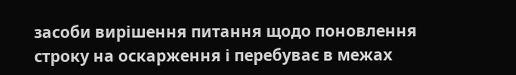засоби вирішення питання щодо поновлення строку на оскарження і перебуває в межах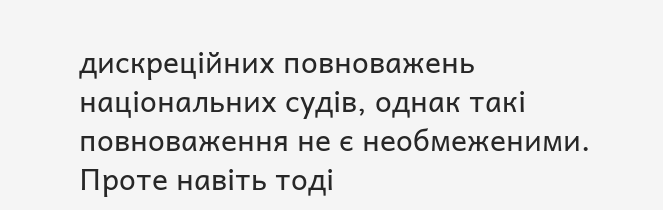дискреційних повноважень національних судів, однак такі повноваження не є необмеженими. Проте навіть тоді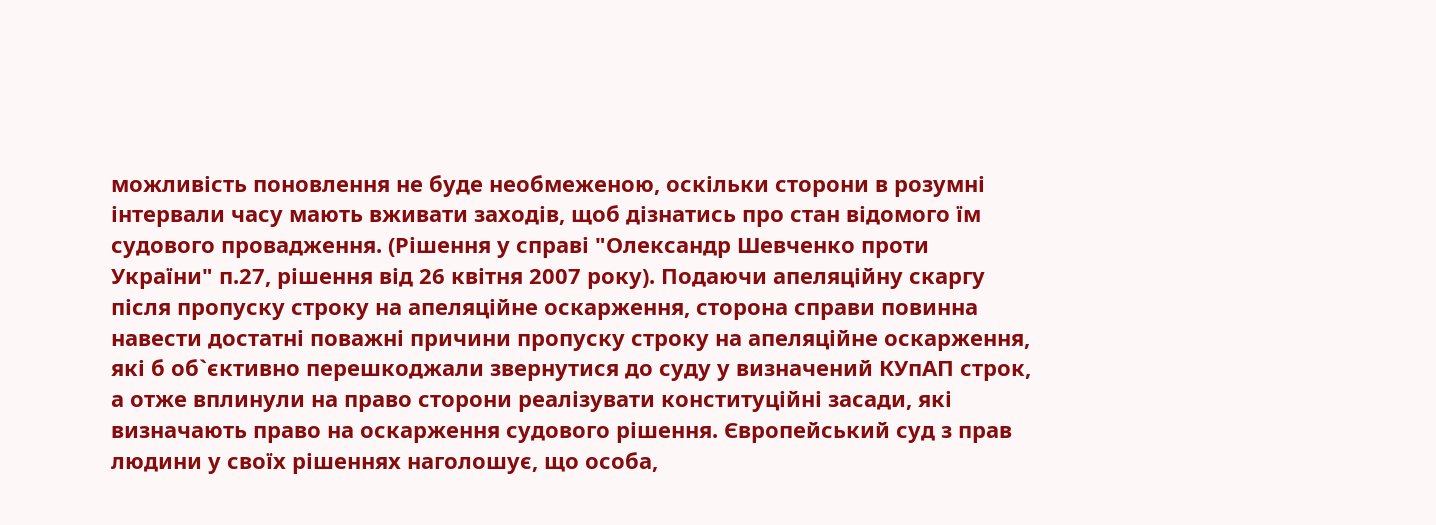можливість поновлення не буде необмеженою, оскільки сторони в розумні інтервали часу мають вживати заходів, щоб дізнатись про стан відомого їм судового провадження. (Рішення у справі "Олександр Шевченко проти України" п.27, рішення від 26 квітня 2007 року). Подаючи апеляційну скаргу після пропуску строку на апеляційне оскарження, сторона справи повинна навести достатні поважні причини пропуску строку на апеляційне оскарження, які б об`єктивно перешкоджали звернутися до суду у визначений КУпАП строк, а отже вплинули на право сторони реалізувати конституційні засади, які визначають право на оскарження судового рішення. Європейський суд з прав людини у своїх рішеннях наголошує, що особа,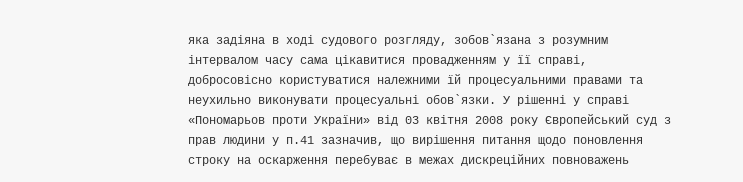яка задіяна в ході судового розгляду, зобов`язана з розумним інтервалом часу сама цікавитися провадженням у її справі, добросовісно користуватися належними їй процесуальними правами та неухильно виконувати процесуальні обов`язки. У рішенні у справі «Пономарьов проти України» від 03 квітня 2008 року Європейський суд з прав людини у п.41 зазначив, що вирішення питання щодо поновлення строку на оскарження перебуває в межах дискреційних повноважень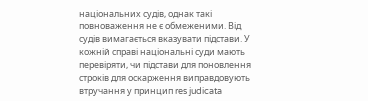національних судів, однак такі повноваження не є обмеженими. Від судів вимагається вказувати підстави. У кожній справі національні суди мають перевіряти, чи підстави для поновлення строків для оскарження виправдовують втручання у принцип res judicata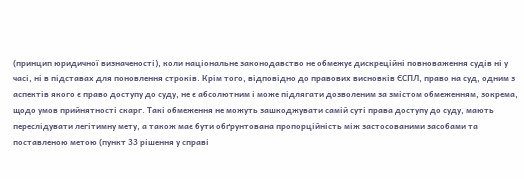(принцип юридичної визначеності), коли національне законодавство не обмежує дискреційні повноваження судів ні у часі, ні в підставах для поновлення строків. Крім того, відповідно до правових висновків ЄСПЛ, право на суд, одним з аспектів якого є право доступу до суду, не є абсолютним і може підлягати дозволеним за змістом обмеженням, зокрема, щодо умов прийнятності скарг. Такі обмеження не можуть зашкоджувати самій суті права доступу до суду, мають переслідувати легітимну мету, а також має бути обґрунтована пропорційність між застосованими засобами та поставленою метою (пункт 33 рішення у справі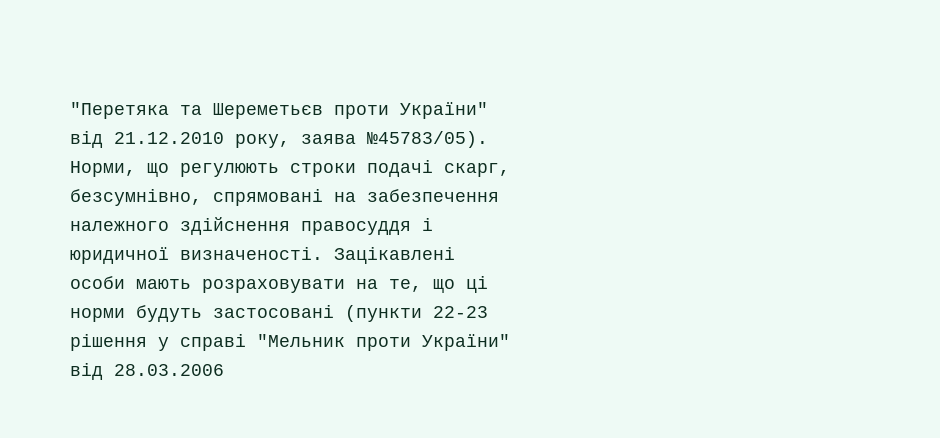"Перетяка та Шереметьєв проти України" від 21.12.2010 року, заява №45783/05). Норми, що регулюють строки подачі скарг, безсумнівно, спрямовані на забезпечення належного здійснення правосуддя і юридичної визначеності. Зацікавлені особи мають розраховувати на те, що ці норми будуть застосовані (пункти 22-23 рішення у справі "Мельник проти України" від 28.03.2006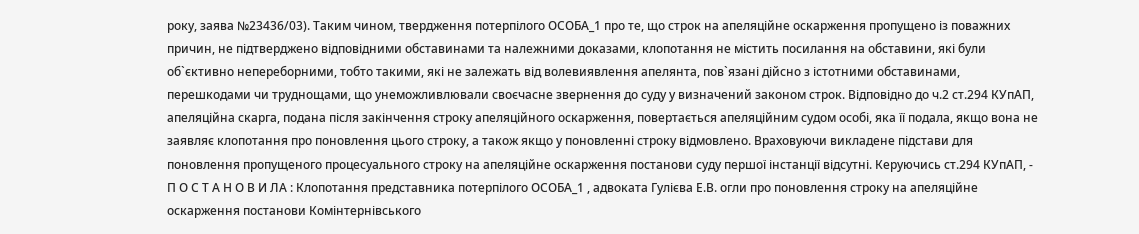року, заява №23436/03). Таким чином, твердження потерпілого ОСОБА_1 про те, що строк на апеляційне оскарження пропущено із поважних причин, не підтверджено відповідними обставинами та належними доказами, клопотання не містить посилання на обставини, які були об`єктивно непереборними, тобто такими, які не залежать від волевиявлення апелянта, пов`язані дійсно з істотними обставинами, перешкодами чи труднощами, що унеможливлювали своєчасне звернення до суду у визначений законом строк. Відповідно до ч.2 ст.294 КУпАП, апеляційна скарга, подана після закінчення строку апеляційного оскарження, повертається апеляційним судом особі, яка її подала, якщо вона не заявляє клопотання про поновлення цього строку, а також якщо у поновленні строку відмовлено. Враховуючи викладене підстави для поновлення пропущеного процесуального строку на апеляційне оскарження постанови суду першої інстанції відсутні. Керуючись ст.294 КУпАП, - П О С Т А Н О В И ЛА : Клопотання представника потерпілого ОСОБА_1 , адвоката Гулієва Е.В. огли про поновлення строку на апеляційне оскарження постанови Комінтернівського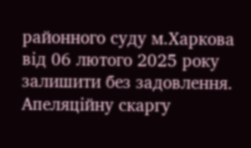районного суду м.Харкова від 06 лютого 2025 року залишити без задовлення. Апеляційну скаргу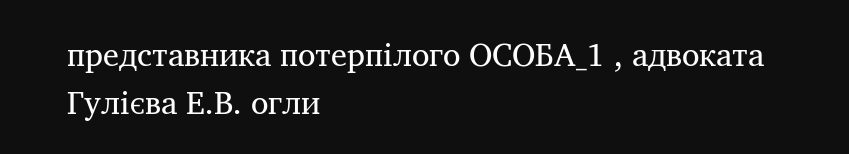представника потерпілого ОСОБА_1 , адвоката Гулієва Е.В. огли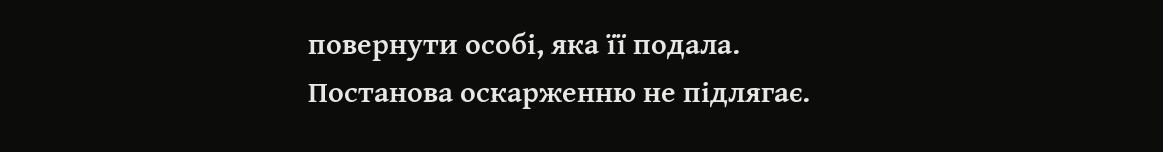повернути особі, яка її подала. Постанова оскарженню не підлягає.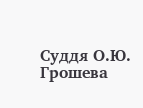Суддя О.Ю. Грошева